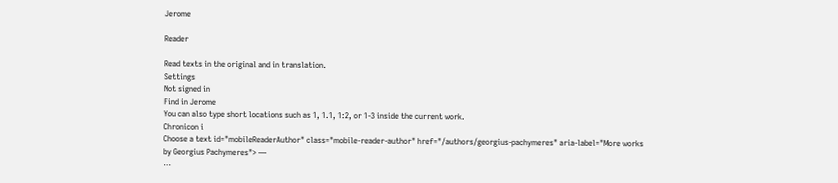Jerome

Reader

Read texts in the original and in translation.
Settings
Not signed in
Find in Jerome
You can also type short locations such as 1, 1.1, 1:2, or 1-3 inside the current work.
Chronicon i
Choose a text id="mobileReaderAuthor" class="mobile-reader-author" href="/authors/georgius-pachymeres" aria-label="More works by Georgius Pachymeres"> —
⋯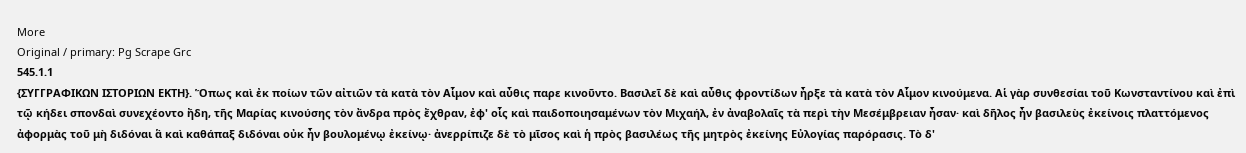More
Original / primary: Pg Scrape Grc
545.1.1
{ΣΥΓΓΡΑΦΙΚΩΝ ΙΣΤΟΡΙΩΝ ΕΚΤΗ}. Ὅπως καὶ ἐκ ποίων τῶν αἰτιῶν τὰ κατὰ τὸν Αἷμον καὶ αὖθις παρε κινοῦντο. Βασιλεῖ δὲ καὶ αὖθις φροντίδων ἦρξε τὰ κατὰ τὸν Αἷμον κινούμενα. Αἱ γὰρ συνθεσίαι τοῦ Κωνσταντίνου καὶ ἐπὶ τῷ κήδει σπονδαὶ συνεχέοντο ἤδη, τῆς Μαρίας κινούσης τὸν ἄνδρα πρὸς ἔχθραν, ἐφ' οἷς καὶ παιδοποιησαμένων τὸν Μιχαήλ, ἐν ἀναβολαῖς τὰ περὶ τὴν Μεσέμβρειαν ἦσαν· καὶ δῆλος ἦν βασιλεὺς ἐκείνοις πλαττόμενος ἀφορμὰς τοῦ μὴ διδόναι ἃ καὶ καθάπαξ διδόναι οὐκ ἦν βουλομένῳ ἐκείνῳ· ἀνερρίπιζε δὲ τὸ μῖσος καὶ ἡ πρὸς βασιλέως τῆς μητρὸς ἐκείνης Εὐλογίας παρόρασις. Τὸ δ'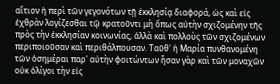αἴτιον ἡ περὶ τῶν γεγονότων τῇ ἐκκλησίᾳ διαφορά, ὡς καὶ εἰς ἐχθρὰν λογίζεσθαι τῷ κρατοῦντι μὴ ὅπως αὐτὴν σχιζομένην τῆς πρὸς τὴν ἐκκλησίαν κοινωνίας, ἀλλὰ καὶ πολλοὺς τῶν σχιζομένων περιποιοῦσαν καὶ περιθάλπουσαν. Ταῦθ' ἡ Μαρία πυνθανομένη τῶν ὁσημέραι παρ' αὐτὴν φοιτώντων ἦσαν γὰρ καὶ τῶν μοναχῶν οὐκ ὀλίγοι τὴν εἰς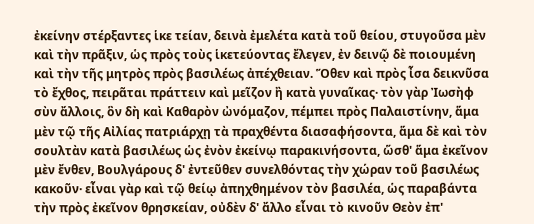ἐκείνην στέρξαντες ἱκε τείαν, δεινὰ ἐμελέτα κατὰ τοῦ θείου, στυγοῦσα μὲν καὶ τὴν πρᾶξιν, ὡς πρὸς τοὺς ἱκετεύοντας ἔλεγεν, ἐν δεινῷ δὲ ποιουμένη καὶ τὴν τῆς μητρὸς πρὸς βασιλέως ἀπέχθειαν. Ὅθεν καὶ πρὸς ἶσα δεικνῦσα τὸ ἔχθος, πειρᾶται πράττειν καὶ μεῖζον ἢ κατὰ γυναῖκας· τὸν γὰρ Ἰωσὴφ σὺν ἄλλοις, ὃν δὴ καὶ Καθαρὸν ὠνόμαζον, πέμπει πρὸς Παλαιστίνην, ἅμα μὲν τῷ τῆς Αἰλίας πατριάρχῃ τὰ πραχθέντα διασαφήσοντα, ἅμα δὲ καὶ τὸν σουλτὰν κατὰ βασιλέως ὡς ἐνὸν ἐκείνῳ παρακινήσοντα, ὥσθ' ἅμα ἐκεῖνον μὲν ἔνθεν, Βουλγάρους δ' ἐντεῦθεν συνελθόντας τὴν χώραν τοῦ βασιλέως κακοῦν· εἶναι γὰρ καὶ τῷ θείῳ ἀπηχθημένον τὸν βασιλέα, ὡς παραβάντα τὴν πρὸς ἐκεῖνον θρησκείαν, οὐδὲν δ' ἄλλο εἶναι τὸ κινοῦν Θεὸν ἐπ'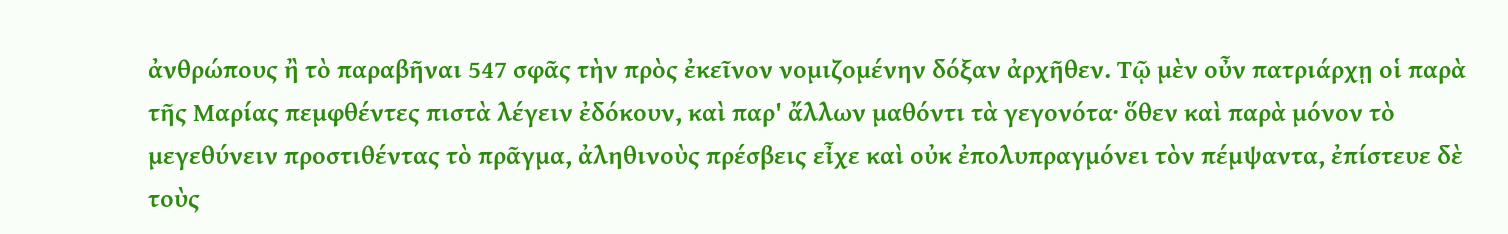ἀνθρώπους ἢ τὸ παραβῆναι 547 σφᾶς τὴν πρὸς ἐκεῖνον νομιζομένην δόξαν ἀρχῆθεν. Τῷ μὲν οὖν πατριάρχῃ οἱ παρὰ τῆς Μαρίας πεμφθέντες πιστὰ λέγειν ἐδόκουν, καὶ παρ' ἄλλων μαθόντι τὰ γεγονότα· ὅθεν καὶ παρὰ μόνον τὸ μεγεθύνειν προστιθέντας τὸ πρᾶγμα, ἀληθινοὺς πρέσβεις εἶχε καὶ οὐκ ἐπολυπραγμόνει τὸν πέμψαντα, ἐπίστευε δὲ τοὺς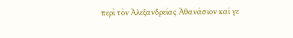περὶ τὸν Ἀλεξανδρείας Ἀθανάσιον καί γε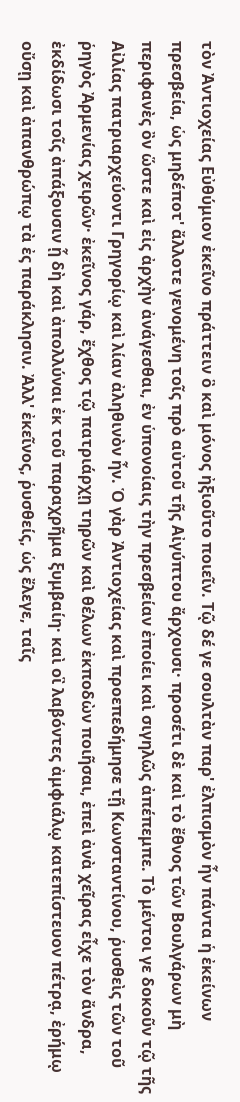τὸν Ἀντιοχείας Εὐθύμιον ἐκεῖνο πράττειν ὃ καὶ μόνος ἠξιοῦτο ποιεῖν. Τῷ δέ γε σουλτὰν παρ' ἐλπισμὸν ἦν πάντα ἡ ἐκείνων πρεσβεία, ὡς μηδέποτ' ἄλλοτε γενομένη τοῖς πρὸ αὐτοῦ τῆς Αἰγύπτου ἄρχουσι· προσέτι δὲ καὶ τὸ ἔθνος τῶν Βουλγάρων μὴ περιφανὲς ὂν ὥστε καὶ εἰς ἀρχὴν ἀνάγεσθαι, ἐν ὑπονοίαις τὴν πρεσβείαν ἐποίει καὶ σιγηλῶς ἀπέπεμπε. Τὸ μέντοι γε δοκοῦν τῷ τῆς Αἰλίας πατριαρχεύοντι Γρηγορίῳ καὶ λίαν ἀληθινὸν ἦν. Ὁ γὰρ Ἀντιοχείας καὶ προεπεδήμησε τῇ Κωνσταντίνου, ῥυσθεὶς τῶν τοῦ ῥηγὸς Ἀρμενίας χειρῶν· ἐκεῖνος γάρ, ἔχθος τῷ πατριάρχῃ τηρῶν καὶ θέλων ἐκποδὼν ποιῆσαι, ἐπεὶ ἀνὰ χεῖρας εἶχε τὸν ἄνδρα, ἐκδίδωσι τοῖς ἀπάξουσιν ᾗ δὴ καὶ ἀπολλύναι ἐκ τοῦ παραχρῆμα ξυμβαίη· καὶ οἳ λαβόντες ἀμφιάλῳ κατεπίστευον πέτρᾳ, ἐρήμῳ οὔσῃ καὶ ἀπανθρώπῳ τὰ ἐς παράκλησιν. Ἀλλ' ἐκεῖνος, ῥυσθείς, ὡς ἔλεγε, ταῖς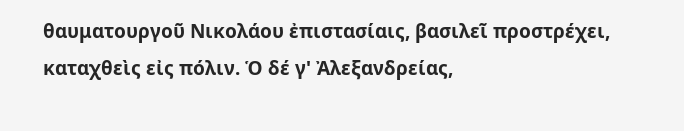θαυματουργοῦ Νικολάου ἐπιστασίαις, βασιλεῖ προστρέχει, καταχθεὶς εἰς πόλιν. Ὁ δέ γ' Ἀλεξανδρείας,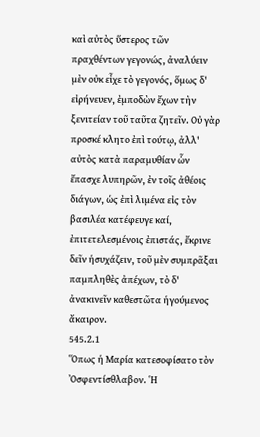καὶ αὐτὸς ὕστερος τῶν πραχθέντων γεγονώς, ἀναλύειν μὲν οὐκ εἶχε τὸ γεγονός, ὅμως δ' εἰρήνευεν, ἐμποδὼν ἔχων τὴν ξενιτείαν τοῦ ταῦτα ζητεῖν. Οὐ γὰρ προσκέ κλητο ἐπὶ τούτῳ, ἀλλ' αὐτὸς κατὰ παραμυθίαν ὧν ἔπασχε λυπηρῶν, ἐν τοῖς ἀθέοις διάγων, ὡς ἐπὶ λιμένα εἰς τὸν βασιλέα κατέφευγε καί, ἐπιτετελεσμένοις ἐπιστάς, ἔκρινε δεῖν ἡσυχάζειν, τοῦ μὲν συμπρᾶξαι παμπληθὲς ἀπέχων, τὸ δ' ἀνακινεῖν καθεστῶτα ἡγούμενος ἄκαιρον.
545.2.1
Ὅπως ἡ Μαρία κατεσοφίσατο τὸν Ὀσφεντίσθλαβον. Ἡ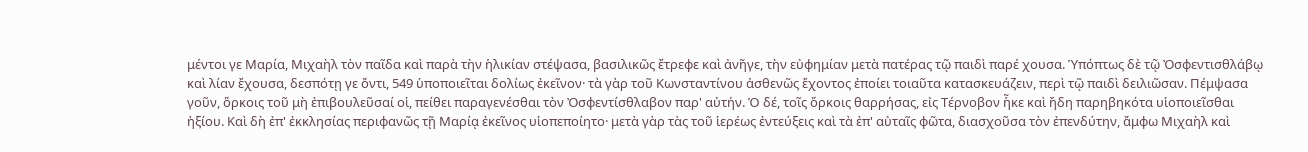μέντοι γε Μαρία, Μιχαὴλ τὸν παῖδα καὶ παρὰ τὴν ἡλικίαν στέψασα, βασιλικῶς ἔτρεφε καὶ ἀνῆγε, τὴν εὐφημίαν μετὰ πατέρας τῷ παιδὶ παρέ χουσα. Ὑπόπτως δὲ τῷ Ὀσφεντισθλάβῳ καὶ λίαν ἔχουσα, δεσπότῃ γε ὄντι, 549 ὑποποιεῖται δολίως ἐκεῖνον· τὰ γὰρ τοῦ Κωνσταντίνου ἀσθενῶς ἔχοντος ἐποίει τοιαῦτα κατασκευάζειν, περὶ τῷ παιδὶ δειλιῶσαν. Πέμψασα γοῦν, ὅρκοις τοῦ μὴ ἐπιβουλεῦσαί οἱ, πείθει παραγενέσθαι τὸν Ὀσφεντίσθλαβον παρ' αὐτήν. Ὁ δέ, τοῖς ὅρκοις θαρρήσας, εἰς Τέρνοβον ἧκε καὶ ἤδη παρηβηκότα υἱοποιεῖσθαι ἠξίου. Καὶ δὴ ἐπ' ἐκκλησίας περιφανῶς τῇ Μαρίᾳ ἐκεῖνος υἱοπεποίητο· μετὰ γὰρ τὰς τοῦ ἱερέως ἐντεύξεις καὶ τὰ ἐπ' αὐταῖς φῶτα, διασχοῦσα τὸν ἐπενδύτην, ἄμφω Μιχαὴλ καὶ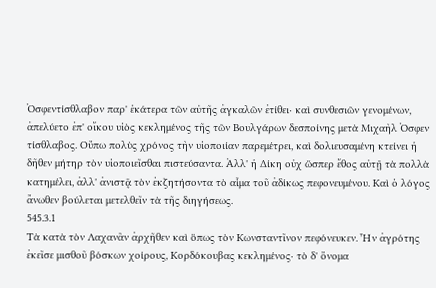Ὀσφεντίσθλαβον παρ' ἑκάτερα τῶν αὐτῆς ἀγκαλῶν ἐτίθει· καὶ συνθεσιῶν γενομένων, ἀπελύετο ἐπ' οἴκου υἱὸς κεκλημένος τῆς τῶν Βουλγάρων δεσποίνης μετὰ Μιχαὴλ Ὀσφεν τίσθλαβος. Οὔπω πολὺς χρόνος τὴν υἱοποιίαν παρεμέτρει, καὶ δολιευσαμένη κτείνει ἡ δῆθεν μήτηρ τὸν υἱοποιεῖσθαι πιστεύσαντα. Ἀλλ' ἡ Δίκη οὐχ ὥσπερ ἔθος αὐτῇ τὰ πολλὰ κατημέλει, ἀλλ' ἀνιστᾷ τὸν ἐκζητήσοντα τὸ αἷμα τοῦ ἀδίκως πεφονευμένου. Καὶ ὁ λόγος ἄνωθεν βούλεται μετελθεῖν τὰ τῆς διηγήσεως.
545.3.1
Τὰ κατὰ τὸν Λαχανᾶν ἀρχῆθεν καὶ ὅπως τὸν Κωνσταντῖνον πεφόνευκεν. Ἦν ἀγρότης ἐκεῖσε μισθοῦ βόσκων χοίρους, Κορδόκουβας κεκλημένος· τὸ δ' ὄνομα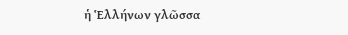ἡ Ἑλλήνων γλῶσσα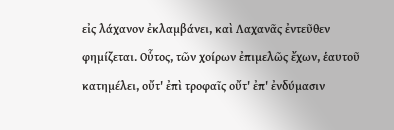εἰς λάχανον ἐκλαμβάνει, καὶ Λαχανᾶς ἐντεῦθεν φημίζεται. Οὗτος, τῶν χοίρων ἐπιμελῶς ἔχων, ἑαυτοῦ κατημέλει, οὔτ' ἐπὶ τροφαῖς οὔτ' ἐπ' ἐνδύμασιν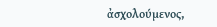ἀσχολούμενος,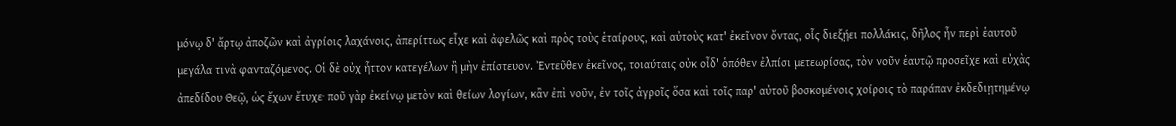μόνῳ δ' ἄρτῳ ἀποζῶν καὶ ἀγρίοις λαχάνοις, ἀπερίττως εἶχε καὶ ἀφελῶς καὶ πρὸς τοὺς ἑταίρους, καὶ αὐτοὺς κατ' ἐκεῖνον ὄντας, οἷς διεξῄει πολλάκις, δῆλος ἦν περὶ ἑαυτοῦ μεγάλα τινὰ φανταζόμενος. Οἱ δὲ οὐχ ἧττον κατεγέλων ἢ μὴν ἐπίστευον. Ἐντεῦθεν ἐκεῖνος, τοιαύταις οὐκ οἶδ' ὁπόθεν ἐλπίσι μετεωρίσας, τὸν νοῦν ἑαυτῷ προσεῖχε καὶ εὐχὰς ἀπεδίδου Θεῷ, ὡς ἔχων ἔτυχε· ποῦ γὰρ ἐκείνῳ μετὸν καὶ θείων λογίων, κἂν ἐπὶ νοῦν, ἐν τοῖς ἀγροῖς ὅσα καὶ τοῖς παρ' αὐτοῦ βοσκομένοις χοίροις τὸ παράπαν ἐκδεδιῃτημένῳ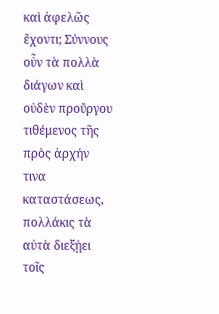καὶ ἀφελῶς ἔχοντι; Σύννους οὖν τὰ πολλὰ διάγων καὶ οὐδὲν προὔργου τιθέμενος τῆς πρὸς ἀρχήν τινα καταστάσεως, πολλάκις τὰ αὐτὰ διεξῄει τοῖς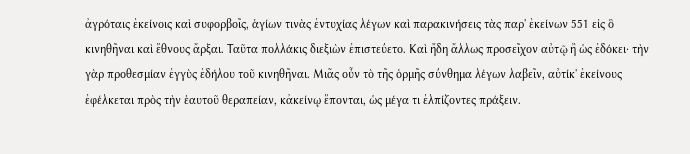ἀγρόταις ἐκείνοις καὶ συφορβοῖς, ἁγίων τινὰς ἐντυχίας λέγων καὶ παρακινήσεις τὰς παρ' ἐκείνων 551 εἰς ὃ κινηθῆναι καὶ ἔθνους ἄρξαι. Ταῦτα πολλάκις διεξιὼν ἐπιστεύετο. Καὶ ἤδη ἄλλως προσεῖχον αὐτῷ ἢ ὡς ἐδόκει· τὴν γὰρ προθεσμίαν ἐγγὺς ἐδήλου τοῦ κινηθῆναι. Μιᾶς οὖν τὸ τῆς ὁρμῆς σύνθημα λέγων λαβεῖν, αὐτίκ' ἐκείνους ἐφέλκεται πρὸς τὴν ἑαυτοῦ θεραπείαν, κἀκείνῳ ἕπονται, ὡς μέγα τι ἐλπίζοντες πράξειν.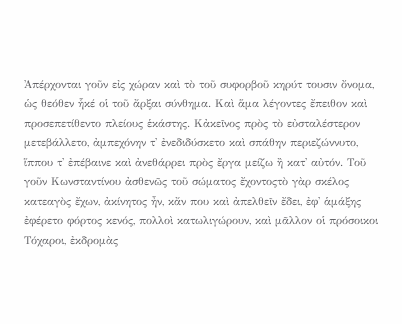Ἀπέρχονται γοῦν εἰς χώραν καὶ τὸ τοῦ συφορβοῦ κηρύτ τουσιν ὄνομα, ὡς θεόθεν ἧκέ οἱ τοῦ ἄρξαι σύνθημα. Καὶ ἅμα λέγοντες ἔπειθον καὶ προσεπετίθεντο πλείους ἑκάστης. Κἀκεῖνος πρὸς τὸ εὐσταλέστερον μετεβάλλετο, ἀμπεχόνην τ' ἐνεδιδύσκετο καὶ σπάθην περιεζώννυτο, ἵππου τ' ἐπέβαινε καὶ ἀνεθάρρει πρὸς ἔργα μείζω ἢ κατ' αὐτόν. Τοῦ γοῦν Κωνσταντίνου ἀσθενῶς τοῦ σώματος ἔχοντοςτὸ γὰρ σκέλος κατεαγὸς ἔχων, ἀκίνητος ἦν, κἄν που καὶ ἀπελθεῖν ἔδει, ἐφ' ἁμάξης ἐφέρετο φόρτος κενός, πολλοὶ κατωλιγώρουν, καὶ μᾶλλον οἱ πρόσοικοι Τόχαροι, ἐκδρομὰς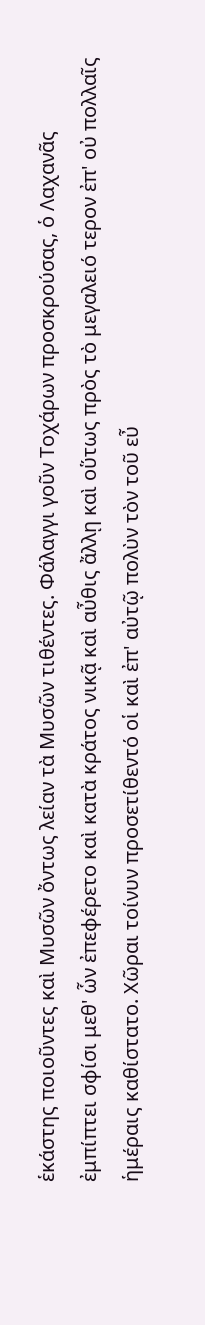ἑκάστης ποιοῦντες καὶ Μυσῶν ὄντως λείαν τὰ Μυσῶν τιθέντες. Φάλαγγι γοῦν Τοχάρων προσκρούσας, ὁ Λαχανᾶς ἐμπίπτει σφίσι μεθ' ὧν ἐπεφέρετο καὶ κατὰ κράτος νικᾷ καὶ αὖθις ἄλλῃ καὶ οὕτως πρὸς τὸ μεγαλειό τερον ἐπ' οὐ πολλαῖς ἡμέραις καθίστατο. Χῶραι τοίνυν προσετίθεντό οἱ καὶ ἐπ' αὐτῷ πολὺν τὸν τοῦ εὖ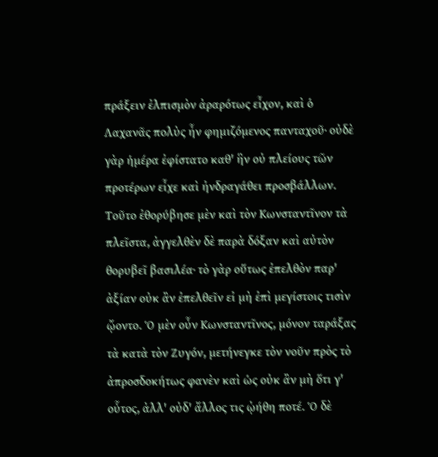πράξειν ἐλπισμὸν ἀραρότως εἶχον, καὶ ὁ Λαχανᾶς πολὺς ἦν φημιζόμενος πανταχοῦ· οὐδὲ γὰρ ἡμέρα ἐφίστατο καθ' ἣν οὐ πλείους τῶν προτέρων εἶχε καὶ ἠνδραγάθει προσβάλλων. Τοῦτο ἐθορύβησε μὲν καὶ τὸν Κωνσταντῖνον τὰ πλεῖστα, ἀγγελθὲν δὲ παρὰ δόξαν καὶ αὐτὸν θορυβεῖ βασιλέα· τὸ γὰρ οὕτως ἐπελθὸν παρ' ἀξίαν οὐκ ἂν ἐπελθεῖν εἰ μὴ ἐπὶ μεγίστοις τισὶν ᾤοντο. Ὁ μὲν οὖν Κωνσταντῖνος, μόνον ταράξας τὰ κατὰ τὸν Ζυγόν, μετήνεγκε τὸν νοῦν πρὸς τὸ ἀπροσδοκήτως φανὲν καὶ ὡς οὐκ ἂν μὴ ὅτι γ' οὗτος, ἀλλ' οὐδ' ἄλλος τις ᾠήθη ποτέ. Ὁ δὲ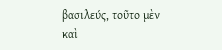βασιλεύς, τοῦτο μὲν καὶ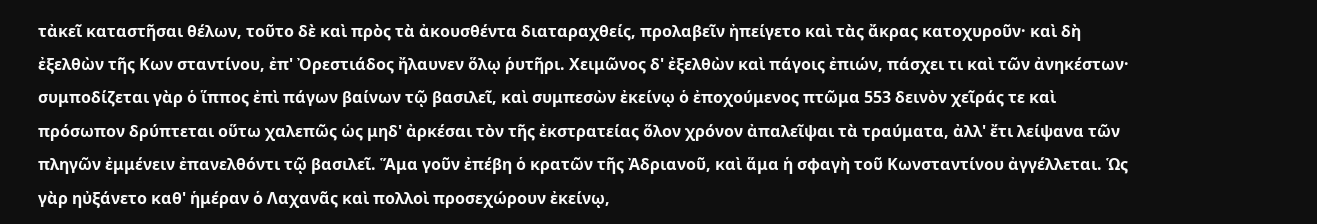τἀκεῖ καταστῆσαι θέλων, τοῦτο δὲ καὶ πρὸς τὰ ἀκουσθέντα διαταραχθείς, προλαβεῖν ἠπείγετο καὶ τὰς ἄκρας κατοχυροῦν· καὶ δὴ ἐξελθὼν τῆς Κων σταντίνου, ἐπ' Ὀρεστιάδος ἤλαυνεν ὅλῳ ῥυτῆρι. Χειμῶνος δ' ἐξελθὼν καὶ πάγοις ἐπιών, πάσχει τι καὶ τῶν ἀνηκέστων· συμποδίζεται γὰρ ὁ ἵππος ἐπὶ πάγων βαίνων τῷ βασιλεῖ, καὶ συμπεσὼν ἐκείνῳ ὁ ἐποχούμενος πτῶμα 553 δεινὸν χεῖράς τε καὶ πρόσωπον δρύπτεται οὕτω χαλεπῶς ὡς μηδ' ἀρκέσαι τὸν τῆς ἐκστρατείας ὅλον χρόνον ἀπαλεῖψαι τὰ τραύματα, ἀλλ' ἔτι λείψανα τῶν πληγῶν ἐμμένειν ἐπανελθόντι τῷ βασιλεῖ. Ἅμα γοῦν ἐπέβη ὁ κρατῶν τῆς Ἀδριανοῦ, καὶ ἅμα ἡ σφαγὴ τοῦ Κωνσταντίνου ἀγγέλλεται. Ὡς γὰρ ηὐξάνετο καθ' ἡμέραν ὁ Λαχανᾶς καὶ πολλοὶ προσεχώρουν ἐκείνῳ,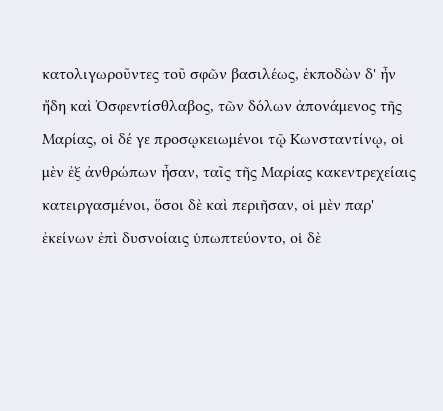κατολιγωροῦντες τοῦ σφῶν βασιλέως, ἐκποδὼν δ' ἦν ἤδη καὶ Ὀσφεντίσθλαβος, τῶν δόλων ἀπονάμενος τῆς Μαρίας, οἱ δέ γε προσῳκειωμένοι τῷ Κωνσταντίνῳ, οἱ μὲν ἐξ ἀνθρώπων ἦσαν, ταῖς τῆς Μαρίας κακεντρεχείαις κατειργασμένοι, ὅσοι δὲ καὶ περιῆσαν, οἱ μὲν παρ' ἐκείνων ἐπὶ δυσνοίαις ὑπωπτεύοντο, οἱ δὲ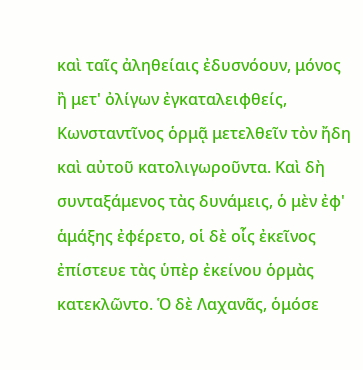καὶ ταῖς ἀληθείαις ἐδυσνόουν, μόνος ἢ μετ' ὀλίγων ἐγκαταλειφθείς, Κωνσταντῖνος ὁρμᾷ μετελθεῖν τὸν ἤδη καὶ αὐτοῦ κατολιγωροῦντα. Καὶ δὴ συνταξάμενος τὰς δυνάμεις, ὁ μὲν ἐφ' ἁμάξης ἐφέρετο, οἱ δὲ οἷς ἐκεῖνος ἐπίστευε τὰς ὑπὲρ ἐκείνου ὁρμὰς κατεκλῶντο. Ὁ δὲ Λαχανᾶς, ὁμόσε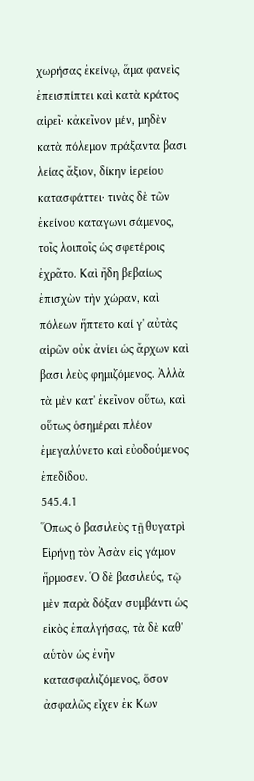χωρήσας ἐκείνῳ, ἅμα φανεὶς ἐπεισπίπτει καὶ κατὰ κράτος αἱρεῖ· κἀκεῖνον μέν, μηδὲν κατὰ πόλεμον πράξαντα βασι λείας ἄξιον, δίκην ἱερείου κατασφάττει· τινὰς δὲ τῶν ἐκείνου καταγωνι σάμενος, τοῖς λοιποῖς ὡς σφετέροις ἐχρᾶτο. Καὶ ἤδη βεβαίως ἐπισχὼν τὴν χώραν, καὶ πόλεων ἥπτετο καί γ' αὐτὰς αἱρῶν οὐκ ἀνίει ὡς ἄρχων καὶ βασι λεὺς φημιζόμενος. Ἀλλὰ τὰ μὲν κατ' ἐκεῖνον οὕτω, καὶ οὕτως ὁσημέραι πλέον ἐμεγαλύνετο καὶ εὐοδούμενος ἐπεδίδου.
545.4.1
Ὅπως ὁ βασιλεὺς τῇ θυγατρὶ Εἰρήνῃ τὸν Ἀσὰν εἰς γάμον ἥρμοσεν. Ὁ δὲ βασιλεύς, τῷ μὲν παρὰ δόξαν συμβάντι ὡς εἰκὸς ἐπαλγήσας, τὰ δὲ καθ' αὑτὸν ὡς ἐνῆν κατασφαλιζόμενος, ὅσον ἀσφαλῶς εἶχεν ἐκ Κων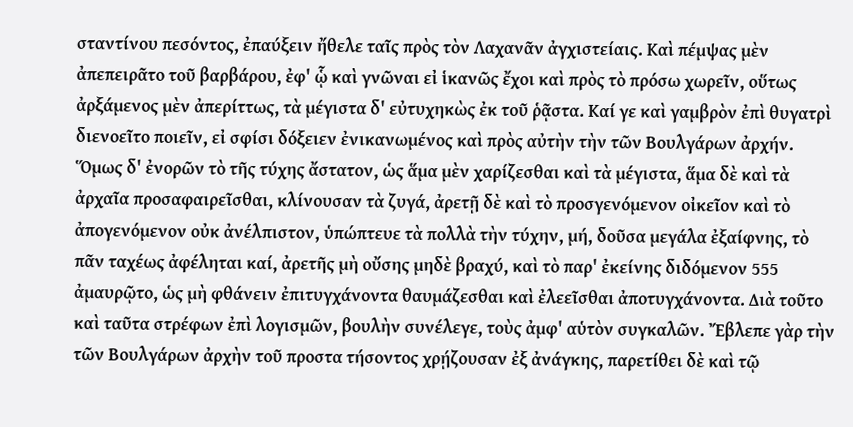σταντίνου πεσόντος, ἐπαύξειν ἤθελε ταῖς πρὸς τὸν Λαχανᾶν ἀγχιστείαις. Καὶ πέμψας μὲν ἀπεπειρᾶτο τοῦ βαρβάρου, ἐφ' ᾧ καὶ γνῶναι εἰ ἱκανῶς ἔχοι καὶ πρὸς τὸ πρόσω χωρεῖν, οὕτως ἀρξάμενος μὲν ἀπερίττως, τὰ μέγιστα δ' εὐτυχηκὼς ἐκ τοῦ ῥᾷστα. Καί γε καὶ γαμβρὸν ἐπὶ θυγατρὶ διενοεῖτο ποιεῖν, εἰ σφίσι δόξειεν ἐνικανωμένος καὶ πρὸς αὐτὴν τὴν τῶν Βουλγάρων ἀρχήν. Ὅμως δ' ἐνορῶν τὸ τῆς τύχης ἄστατον, ὡς ἅμα μὲν χαρίζεσθαι καὶ τὰ μέγιστα, ἅμα δὲ καὶ τὰ ἀρχαῖα προσαφαιρεῖσθαι, κλίνουσαν τὰ ζυγά, ἀρετῇ δὲ καὶ τὸ προσγενόμενον οἰκεῖον καὶ τὸ ἀπογενόμενον οὐκ ἀνέλπιστον, ὑπώπτευε τὰ πολλὰ τὴν τύχην, μή, δοῦσα μεγάλα ἐξαίφνης, τὸ πᾶν ταχέως ἀφέληται καί, ἀρετῆς μὴ οὔσης μηδὲ βραχύ, καὶ τὸ παρ' ἐκείνης διδόμενον 555 ἀμαυρῷτο, ὡς μὴ φθάνειν ἐπιτυγχάνοντα θαυμάζεσθαι καὶ ἐλεεῖσθαι ἀποτυγχάνοντα. Διὰ τοῦτο καὶ ταῦτα στρέφων ἐπὶ λογισμῶν, βουλὴν συνέλεγε, τοὺς ἀμφ' αὑτὸν συγκαλῶν. Ἔβλεπε γὰρ τὴν τῶν Βουλγάρων ἀρχὴν τοῦ προστα τήσοντος χρῄζουσαν ἐξ ἀνάγκης, παρετίθει δὲ καὶ τῷ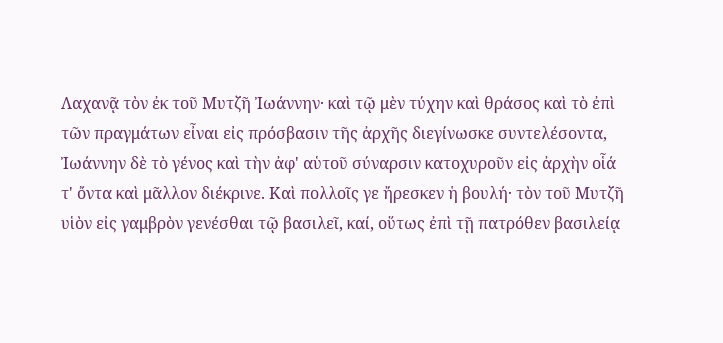Λαχανᾷ τὸν ἐκ τοῦ Μυτζῆ Ἰωάννην· καὶ τῷ μὲν τύχην καὶ θράσος καὶ τὸ ἐπὶ τῶν πραγμάτων εἶναι εἰς πρόσβασιν τῆς ἀρχῆς διεγίνωσκε συντελέσοντα, Ἰωάννην δὲ τὸ γένος καὶ τὴν ἀφ' αὑτοῦ σύναρσιν κατοχυροῦν εἰς ἀρχὴν οἷά τ' ὄντα καὶ μᾶλλον διέκρινε. Καὶ πολλοῖς γε ἤρεσκεν ἡ βουλή· τὸν τοῦ Μυτζῆ υἱὸν εἰς γαμβρὸν γενέσθαι τῷ βασιλεῖ, καί, οὕτως ἐπὶ τῇ πατρόθεν βασιλείᾳ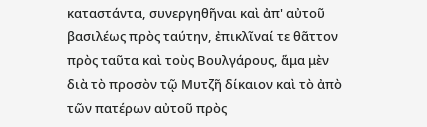καταστάντα, συνεργηθῆναι καὶ ἀπ' αὐτοῦ βασιλέως πρὸς ταύτην, ἐπικλῖναί τε θᾶττον πρὸς ταῦτα καὶ τοὺς Βουλγάρους, ἅμα μὲν διὰ τὸ προσὸν τῷ Μυτζῆ δίκαιον καὶ τὸ ἀπὸ τῶν πατέρων αὐτοῦ πρὸς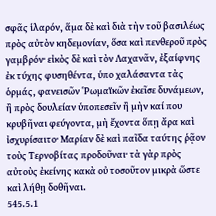σφᾶς ἱλαρόν, ἅμα δὲ καὶ διὰ τὴν τοῦ βασιλέως πρὸς αὐτὸν κηδεμονίαν, ὅσα καὶ πενθεροῦ πρὸς γαμβρόν· εἰκὸς δὲ καὶ τὸν Λαχανᾶν, ἐξαίφνης ἐκ τύχης φυσηθέντα, ὑπο χαλάσαντα τὰς ὁρμάς, φανεισῶν Ῥωμαϊκῶν ἐκεῖσε δυνάμεων, ἢ πρὸς δουλείαν ὑποπεσεῖν ἢ μὴν καί που κρυβῆναι φεύγοντα, μὴ ἔχοντα ὅπῃ ἄρα καὶ ἰσχυρίσαιτο· Μαρίαν δὲ καὶ παῖδα ταύτης ῥᾷον τοὺς Τερνοβίτας προδοῦναι· τὰ γὰρ πρὸς αὐτοὺς ἐκείνης κακὰ οὐ τοσοῦτον μικρὰ ὥστε καὶ λήθῃ δοθῆναι.
545.5.1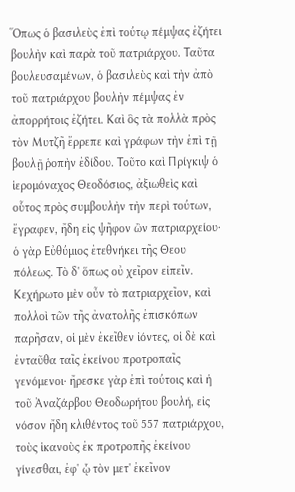Ὅπως ὁ βασιλεὺς ἐπὶ τούτῳ πέμψας ἐζήτει βουλὴν καὶ παρὰ τοῦ πατριάρχου. Ταῦτα βουλευσαμένων, ὁ βασιλεὺς καὶ τὴν ἀπὸ τοῦ πατριάρχου βουλὴν πέμψας ἐν ἀπορρήτοις ἐζήτει. Καὶ ὃς τὰ πολλὰ πρὸς τὸν Μυτζῆ ἔρρεπε καὶ γράφων τὴν ἐπὶ τῇ βουλῇ ῥοπὴν ἐδίδου. Τοῦτο καὶ Πρίγκιψ ὁ ἱερομόναχος Θεοδόσιος, ἀξιωθεὶς καὶ οὗτος πρὸς συμβουλὴν τὴν περὶ τούτων, ἔγραφεν, ἤδη εἰς ψῆφον ὢν πατριαρχείου· ὁ γὰρ Εὐθύμιος ἐτεθνήκει τῆς Θεου πόλεως. Τὸ δ' ὅπως οὐ χεῖρον εἰπεῖν. Κεχήρωτο μὲν οὖν τὸ πατριαρχεῖον, καὶ πολλοὶ τῶν τῆς ἀνατολῆς ἐπισκόπων παρῆσαν, οἱ μὲν ἐκεῖθεν ἰόντες, οἱ δὲ καὶ ἐνταῦθα ταῖς ἐκείνου προτροπαῖς γενόμενοι· ἤρεσκε γὰρ ἐπὶ τούτοις καὶ ἡ τοῦ Ἀναζάρβου Θεοδωρήτου βουλή, εἰς νόσον ἤδη κλιθέντος τοῦ 557 πατριάρχου, τοὺς ἱκανοὺς ἐκ προτροπῆς ἐκείνου γίνεσθαι, ἐφ' ᾧ τὸν μετ' ἐκεῖνον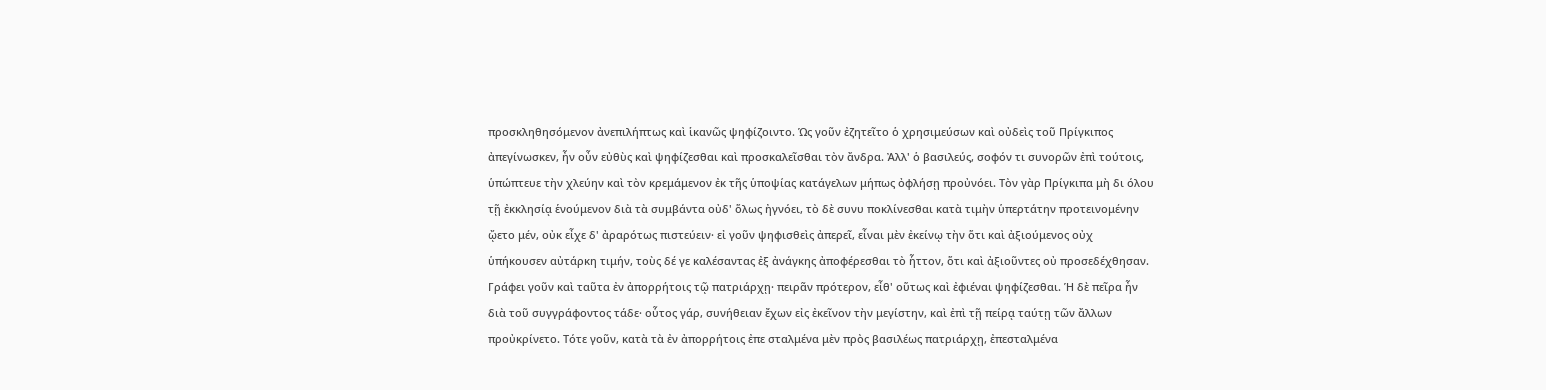προσκληθησόμενον ἀνεπιλήπτως καὶ ἱκανῶς ψηφίζοιντο. Ὡς γοῦν ἐζητεῖτο ὁ χρησιμεύσων καὶ οὐδεὶς τοῦ Πρίγκιπος ἀπεγίνωσκεν, ἦν οὖν εὐθὺς καὶ ψηφίζεσθαι καὶ προσκαλεῖσθαι τὸν ἄνδρα. Ἀλλ' ὁ βασιλεύς, σοφόν τι συνορῶν ἐπὶ τούτοις, ὑπώπτευε τὴν χλεύην καὶ τὸν κρεμάμενον ἐκ τῆς ὑποψίας κατάγελων μήπως ὀφλήσῃ προὐνόει. Τὸν γὰρ Πρίγκιπα μὴ δι όλου τῇ ἐκκλησίᾳ ἑνούμενον διὰ τὰ συμβάντα οὐδ' ὅλως ἠγνόει, τὸ δὲ συνυ ποκλίνεσθαι κατὰ τιμὴν ὑπερτάτην προτεινομένην ᾤετο μέν, οὐκ εἶχε δ' ἀραρότως πιστεύειν· εἰ γοῦν ψηφισθεὶς ἀπερεῖ, εἶναι μὲν ἐκείνῳ τὴν ὅτι καὶ ἀξιούμενος οὐχ ὑπήκουσεν αὐτάρκη τιμήν, τοὺς δέ γε καλέσαντας ἐξ ἀνάγκης ἀποφέρεσθαι τὸ ἧττον, ὅτι καὶ ἀξιοῦντες οὐ προσεδέχθησαν. Γράφει γοῦν καὶ ταῦτα ἐν ἀπορρήτοις τῷ πατριάρχῃ· πειρᾶν πρότερον, εἶθ' οὕτως καὶ ἐφιέναι ψηφίζεσθαι. Ἡ δὲ πεῖρα ἦν διὰ τοῦ συγγράφοντος τάδε· οὗτος γάρ, συνήθειαν ἔχων εἰς ἐκεῖνον τὴν μεγίστην, καὶ ἐπὶ τῇ πείρᾳ ταύτῃ τῶν ἄλλων προὐκρίνετο. Τότε γοῦν, κατὰ τὰ ἐν ἀπορρήτοις ἐπε σταλμένα μὲν πρὸς βασιλέως πατριάρχῃ, ἐπεσταλμένα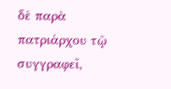δὲ παρὰ πατριάρχου τῷ συγγραφεῖ,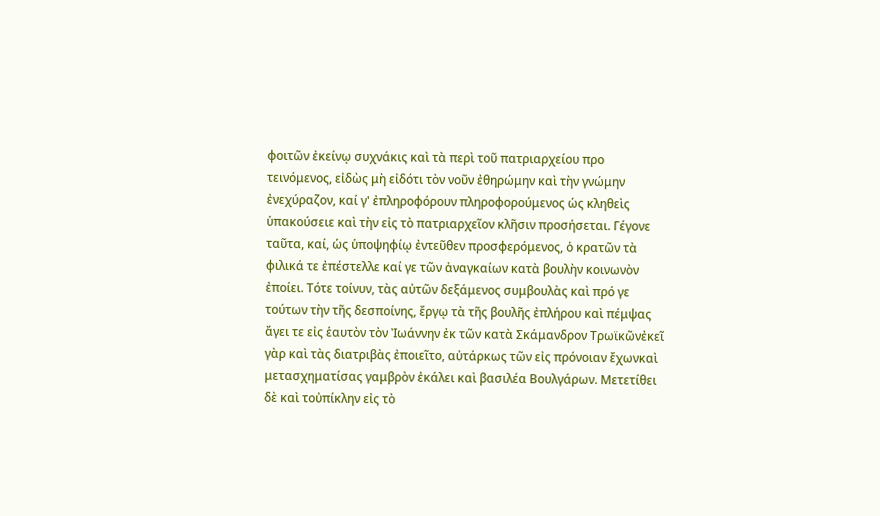φοιτῶν ἐκείνῳ συχνάκις καὶ τὰ περὶ τοῦ πατριαρχείου προ τεινόμενος, εἰδὼς μὴ εἰδότι τὸν νοῦν ἐθηρώμην καὶ τὴν γνώμην ἐνεχύραζον, καί γ' ἐπληροφόρουν πληροφορούμενος ὡς κληθεὶς ὑπακούσειε καὶ τὴν εἰς τὸ πατριαρχεῖον κλῆσιν προσήσεται. Γέγονε ταῦτα, καί, ὡς ὑποψηφίῳ ἐντεῦθεν προσφερόμενος, ὁ κρατῶν τὰ φιλικά τε ἐπέστελλε καί γε τῶν ἀναγκαίων κατὰ βουλὴν κοινωνὸν ἐποίει. Τότε τοίνυν, τὰς αὐτῶν δεξάμενος συμβουλὰς καὶ πρό γε τούτων τὴν τῆς δεσποίνης, ἔργῳ τὰ τῆς βουλῆς ἐπλήρου καὶ πέμψας ἄγει τε εἰς ἑαυτὸν τὸν Ἰωάννην ἐκ τῶν κατὰ Σκάμανδρον Τρωϊκῶνἐκεῖ γὰρ καὶ τὰς διατριβὰς ἐποιεῖτο, αὐτάρκως τῶν εἰς πρόνοιαν ἔχωνκαὶ μετασχηματίσας γαμβρὸν ἐκάλει καὶ βασιλέα Βουλγάρων. Μετετίθει δὲ καὶ τοὐπίκλην εἰς τὸ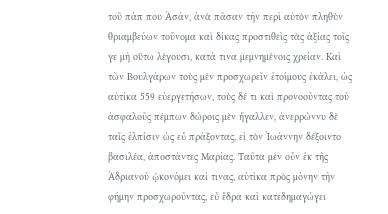τοῦ πάπ που Ἀσάν, ἀνὰ πᾶσαν τὴν περὶ αὐτὸν πληθὺν θριαμβεύων τοὔνομα καὶ δίκας προστιθεὶς τὰς ἀξίας τοῖς γε μὴ οὕτω λέγουσι, κατά τινα μεμνημένοις χρείαν. Καὶ τῶν Βουλγάρων τοὺς μὲν προσχωρεῖν ἑτοίμους ἐκάλει, ὡς αὐτίκα 559 εὐεργετήσων, τοὺς δέ τι καὶ προνοοῦντας τοῦ ἀσφαλοῦς πέμπων δώροις μὲν ἤγαλλεν, ἀνερρώννυ δὲ ταῖς ἐλπίσιν ὡς εὖ πράξοντας, εἰ τὸν Ἰωάννην δέξοιντο βασιλέα, ἀποστάντες Μαρίας. Ταῦτα μὲν οὖν ἐκ τῆς Ἀδριανοῦ ᾠκονόμει καί τινας, αὐτίκα πρὸς μόνην τὴν φήμην προσχωροῦντας, εὖ ἔδρα καὶ κατεδημαγώγει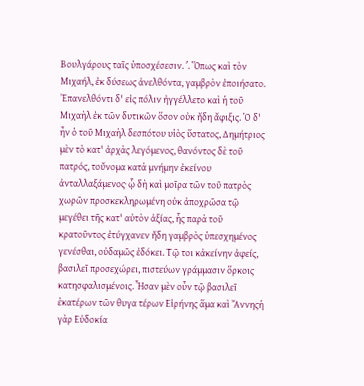Βουλγάρους ταῖς ὑποσχέσεσιν. ʹ. Ὅπως καὶ τὸν Μιχαήλ, ἐκ δύσεως ἀνελθόντα, γαμβρὸν ἐποιήσατο. Ἐπανελθόντι δ' εἰς πόλιν ἠγγέλλετο καὶ ἡ τοῦ Μιχαὴλ ἐκ τῶν δυτικῶν ὅσον οὐκ ἤδη ἄφιξις. Ὁ δ' ἦν ὁ τοῦ Μιχαὴλ δεσπότου υἱὸς ὕστατος, Δημήτριος μὲν τὸ κατ' ἀρχὰς λεγόμενος, θανόντος δὲ τοῦ πατρός, τοὔνομα κατὰ μνήμην ἐκείνου ἀνταλλαξάμενος· ᾧ δὴ καὶ μοῖρα τῶν τοῦ πατρὸς χωρῶν προσκεκληρωμένη οὐκ ἀποχρῶσα τῷ μεγέθει τῆς κατ' αὐτὸν ἀξίας, ἧς παρὰ τοῦ κρατοῦντος ἐτύγχανεν ἤδη γαμβρὸς ὑπεσχημένος γενέσθαι, οὐδαμῶς ἐδόκει. Τῷ τοι κἀκείνην ἀφείς, βασιλεῖ προσεχώρει, πιστεύων γράμμασιν ὅρκοις κατησφαλισμένοις. Ἦσαν μὲν οὖν τῷ βασιλεῖ ἑκατέρων τῶν θυγα τέρων Εἰρήνης ἅμα καὶ Ἄννηςἡ γὰρ Εὐδοκία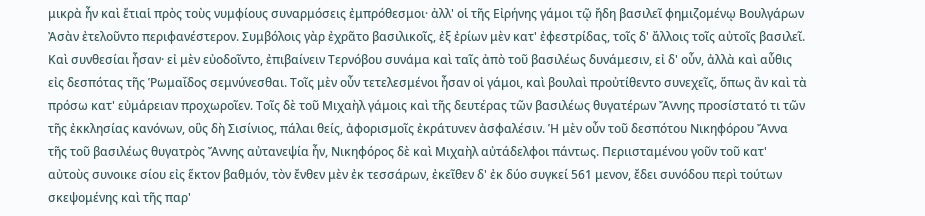μικρὰ ἦν καὶ ἔτιαἱ πρὸς τοὺς νυμφίους συναρμόσεις ἐμπρόθεσμοι· ἀλλ' οἱ τῆς Εἰρήνης γάμοι τῷ ἤδη βασιλεῖ φημιζομένῳ Βουλγάρων Ἀσὰν ἐτελοῦντο περιφανέστερον. Συμβόλοις γὰρ ἐχρᾶτο βασιλικοῖς, ἐξ ἐρίων μὲν κατ' ἐφεστρίδας, τοῖς δ' ἄλλοις τοῖς αὐτοῖς βασιλεῖ. Καὶ συνθεσίαι ἦσαν· εἰ μὲν εὐοδοῖντο, ἐπιβαίνειν Τερνόβου συνάμα καὶ ταῖς ἀπὸ τοῦ βασιλέως δυνάμεσιν, εἰ δ' οὖν, ἀλλὰ καὶ αὖθις εἰς δεσπότας τῆς Ῥωμαΐδος σεμνύνεσθαι. Τοῖς μὲν οὖν τετελεσμένοι ἦσαν οἱ γάμοι, καὶ βουλαὶ προὐτίθεντο συνεχεῖς, ὅπως ἂν καὶ τὰ πρόσω κατ' εὐμάρειαν προχωροῖεν. Τοῖς δὲ τοῦ Μιχαὴλ γάμοις καὶ τῆς δευτέρας τῶν βασιλέως θυγατέρων Ἄννης προσίστατό τι τῶν τῆς ἐκκλησίας κανόνων, οὓς δὴ Σισίνιος, πάλαι θείς, ἀφορισμοῖς ἐκράτυνεν ἀσφαλέσιν. Ἡ μὲν οὖν τοῦ δεσπότου Νικηφόρου Ἄννα τῆς τοῦ βασιλέως θυγατρὸς Ἄννης αὐτανεψία ἦν, Νικηφόρος δὲ καὶ Μιχαὴλ αὐτάδελφοι πάντως. Περιισταμένου γοῦν τοῦ κατ' αὐτοὺς συνοικε σίου εἰς ἕκτον βαθμόν, τὸν ἔνθεν μὲν ἐκ τεσσάρων, ἐκεῖθεν δ' ἐκ δύο συγκεί 561 μενον, ἔδει συνόδου περὶ τούτων σκεψομένης καὶ τῆς παρ'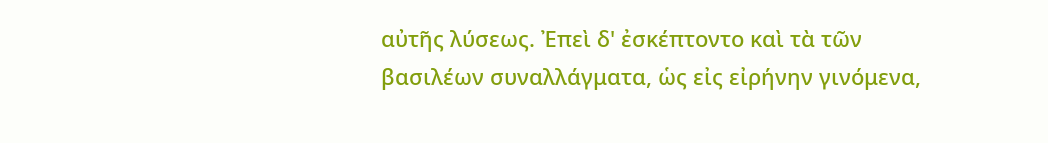αὐτῆς λύσεως. Ἐπεὶ δ' ἐσκέπτοντο καὶ τὰ τῶν βασιλέων συναλλάγματα, ὡς εἰς εἰρήνην γινόμενα,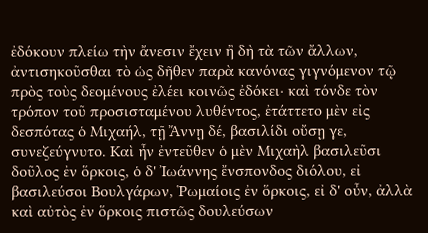ἐδόκουν πλείω τὴν ἄνεσιν ἔχειν ἢ δὴ τὰ τῶν ἄλλων, ἀντισηκοῦσθαι τὸ ὡς δῆθεν παρὰ κανόνας γιγνόμενον τῷ πρὸς τοὺς δεομένους ἐλέει κοινῶς ἐδόκει· καὶ τόνδε τὸν τρόπον τοῦ προσισταμένου λυθέντος, ἐτάττετο μὲν εἰς δεσπότας ὁ Μιχαήλ, τῇ Ἄννῃ δέ, βασιλίδι οὔσῃ γε, συνεζεύγνυτο. Καὶ ἦν ἐντεῦθεν ὁ μὲν Μιχαὴλ βασιλεῦσι δοῦλος ἐν ὅρκοις, ὁ δ' Ἰωάννης ἔνσπονδος διόλου, εἰ βασιλεύσοι Βουλγάρων, Ῥωμαίοις ἐν ὅρκοις, εἰ δ' οὖν, ἀλλὰ καὶ αὐτὸς ἐν ὅρκοις πιστῶς δουλεύσων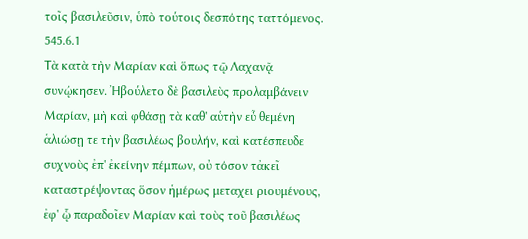τοῖς βασιλεῦσιν, ὑπὸ τούτοις δεσπότης ταττόμενος.
545.6.1
Τὰ κατὰ τὴν Μαρίαν καὶ ὅπως τῷ Λαχανᾷ συνῴκησεν. Ἠβούλετο δὲ βασιλεὺς προλαμβάνειν Μαρίαν, μὴ καὶ φθάσῃ τὰ καθ' αὑτὴν εὖ θεμένη ἁλιώσῃ τε τὴν βασιλέως βουλήν, καὶ κατέσπευδε συχνοὺς ἐπ' ἐκείνην πέμπων, οὐ τόσον τἀκεῖ καταστρέψοντας ὅσον ἡμέρως μεταχει ριουμένους, ἐφ' ᾧ παραδοῖεν Μαρίαν καὶ τοὺς τοῦ βασιλέως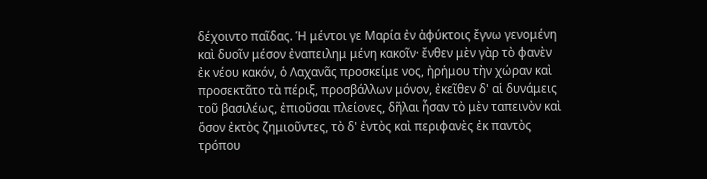δέχοιντο παῖδας. Ἡ μέντοι γε Μαρία ἐν ἀφύκτοις ἔγνω γενομένη καὶ δυοῖν μέσον ἐναπειλημ μένη κακοῖν· ἔνθεν μὲν γὰρ τὸ φανὲν ἐκ νέου κακόν, ὁ Λαχανᾶς προσκείμε νος, ἠρήμου τὴν χώραν καὶ προσεκτᾶτο τὰ πέριξ, προσβάλλων μόνον, ἐκεῖθεν δ' αἱ δυνάμεις τοῦ βασιλέως, ἐπιοῦσαι πλείονες, δῆλαι ἦσαν τὸ μὲν ταπεινὸν καὶ ὅσον ἐκτὸς ζημιοῦντες, τὸ δ' ἐντὸς καὶ περιφανὲς ἐκ παντὸς τρόπου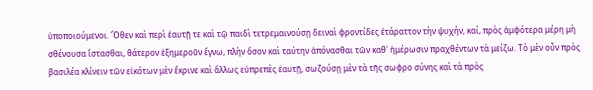ὑποποιούμενοι. Ὅθεν καὶ περὶ ἑαυτῇ τε καὶ τῷ παιδὶ τετρεμαινούσῃ δειναὶ φροντίδες ἐτάραττον τὴν ψυχήν, καί, πρὸς ἀμφότερα μέρη μὴ σθένουσα ἵστασθαι, θάτερον ἐξημεροῦν ἔγνω, πλὴν ὅσον καὶ ταύτην ἀπόνασθαι τῶν καθ' ἡμέρωσιν πραχθέντων τὰ μείζω. Τὸ μὲν οὖν πρὸς βασιλέα κλίνειν τῶν εἰκότων μὲν ἔκρινε καὶ ἄλλως εὐπρεπὲς ἑαυτῇ, σωζούσῃ μὲν τὰ τῆς σωφρο σύνης καὶ τὰ πρὸς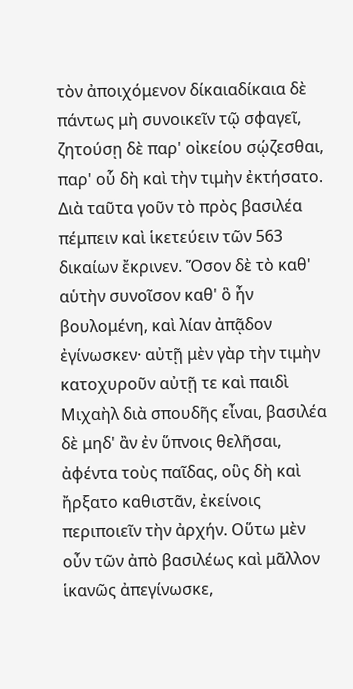τὸν ἀποιχόμενον δίκαιαδίκαια δὲ πάντως μὴ συνοικεῖν τῷ σφαγεῖ, ζητούσῃ δὲ παρ' οἰκείου σῴζεσθαι, παρ' οὗ δὴ καὶ τὴν τιμὴν ἐκτήσατο. Διὰ ταῦτα γοῦν τὸ πρὸς βασιλέα πέμπειν καὶ ἱκετεύειν τῶν 563 δικαίων ἔκρινεν. Ὅσον δὲ τὸ καθ' αὑτὴν συνοῖσον καθ' ὃ ἦν βουλομένη, καὶ λίαν ἀπᾷδον ἐγίνωσκεν· αὐτῇ μὲν γὰρ τὴν τιμὴν κατοχυροῦν αὐτῇ τε καὶ παιδὶ Μιχαὴλ διὰ σπουδῆς εἶναι, βασιλέα δὲ μηδ' ἂν ἐν ὕπνοις θελῆσαι, ἀφέντα τοὺς παῖδας, οὓς δὴ καὶ ἤρξατο καθιστᾶν, ἐκείνοις περιποιεῖν τὴν ἀρχήν. Οὕτω μὲν οὖν τῶν ἀπὸ βασιλέως καὶ μᾶλλον ἱκανῶς ἀπεγίνωσκε,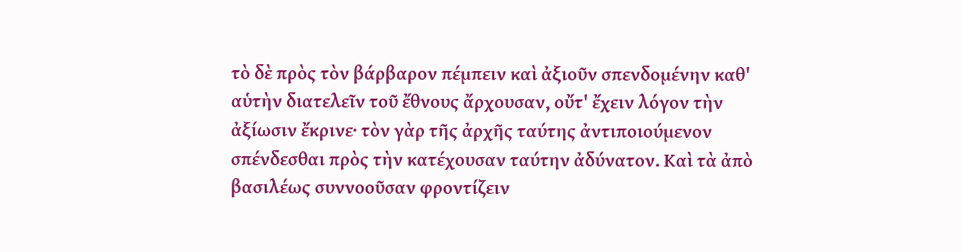τὸ δὲ πρὸς τὸν βάρβαρον πέμπειν καὶ ἀξιοῦν σπενδομένην καθ' αὑτὴν διατελεῖν τοῦ ἔθνους ἄρχουσαν, οὔτ' ἔχειν λόγον τὴν ἀξίωσιν ἔκρινε· τὸν γὰρ τῆς ἀρχῆς ταύτης ἀντιποιούμενον σπένδεσθαι πρὸς τὴν κατέχουσαν ταύτην ἀδύνατον. Καὶ τὰ ἀπὸ βασιλέως συννοοῦσαν φροντίζειν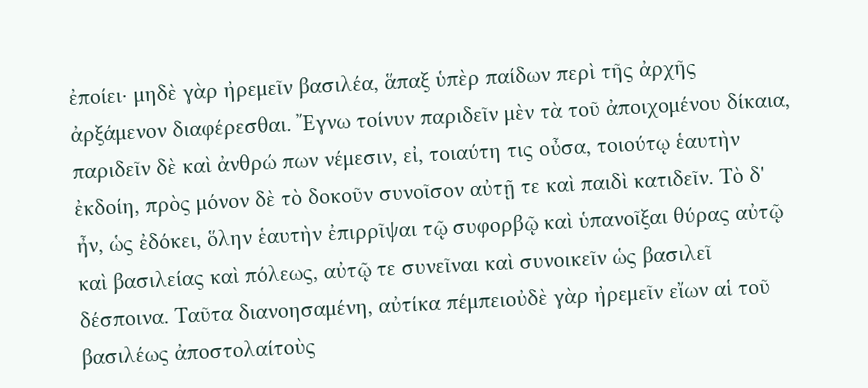ἐποίει· μηδὲ γὰρ ἠρεμεῖν βασιλέα, ἅπαξ ὑπὲρ παίδων περὶ τῆς ἀρχῆς ἀρξάμενον διαφέρεσθαι. Ἔγνω τοίνυν παριδεῖν μὲν τὰ τοῦ ἀποιχομένου δίκαια, παριδεῖν δὲ καὶ ἀνθρώ πων νέμεσιν, εἰ, τοιαύτη τις οὖσα, τοιούτῳ ἑαυτὴν ἐκδοίη, πρὸς μόνον δὲ τὸ δοκοῦν συνοῖσον αὐτῇ τε καὶ παιδὶ κατιδεῖν. Τὸ δ' ἦν, ὡς ἐδόκει, ὅλην ἑαυτὴν ἐπιρρῖψαι τῷ συφορβῷ καὶ ὑπανοῖξαι θύρας αὐτῷ καὶ βασιλείας καὶ πόλεως, αὐτῷ τε συνεῖναι καὶ συνοικεῖν ὡς βασιλεῖ δέσποινα. Ταῦτα διανοησαμένη, αὐτίκα πέμπειοὐδὲ γὰρ ἠρεμεῖν εἴων αἱ τοῦ βασιλέως ἀποστολαίτοὺς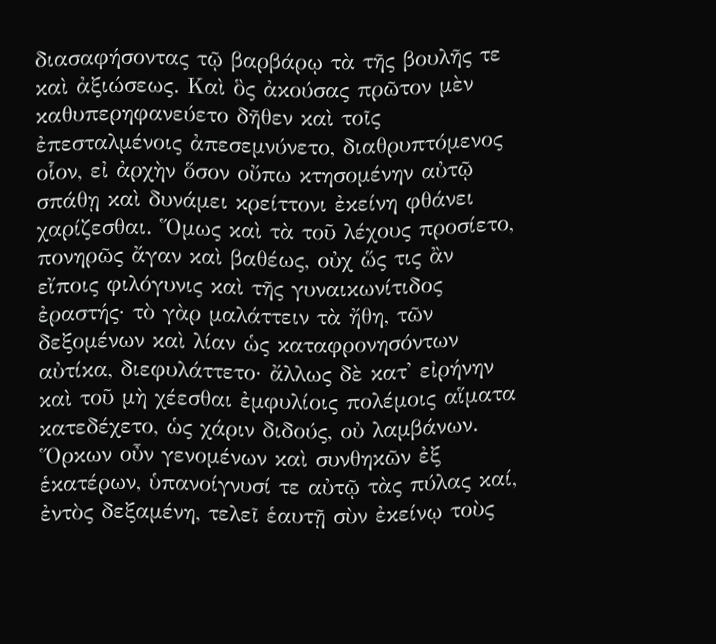διασαφήσοντας τῷ βαρβάρῳ τὰ τῆς βουλῆς τε καὶ ἀξιώσεως. Καὶ ὃς ἀκούσας πρῶτον μὲν καθυπερηφανεύετο δῆθεν καὶ τοῖς ἐπεσταλμένοις ἀπεσεμνύνετο, διαθρυπτόμενος οἷον, εἰ ἀρχὴν ὅσον οὔπω κτησομένην αὐτῷ σπάθῃ καὶ δυνάμει κρείττονι ἐκείνη φθάνει χαρίζεσθαι. Ὅμως καὶ τὰ τοῦ λέχους προσίετο, πονηρῶς ἄγαν καὶ βαθέως, οὐχ ὥς τις ἂν εἴποις φιλόγυνις καὶ τῆς γυναικωνίτιδος ἐραστής· τὸ γὰρ μαλάττειν τὰ ἤθη, τῶν δεξομένων καὶ λίαν ὡς καταφρονησόντων αὐτίκα, διεφυλάττετο· ἄλλως δὲ κατ' εἰρήνην καὶ τοῦ μὴ χέεσθαι ἐμφυλίοις πολέμοις αἵματα κατεδέχετο, ὡς χάριν διδούς, οὐ λαμβάνων. Ὅρκων οὖν γενομένων καὶ συνθηκῶν ἐξ ἑκατέρων, ὑπανοίγνυσί τε αὐτῷ τὰς πύλας καί, ἐντὸς δεξαμένη, τελεῖ ἑαυτῇ σὺν ἐκείνῳ τοὺς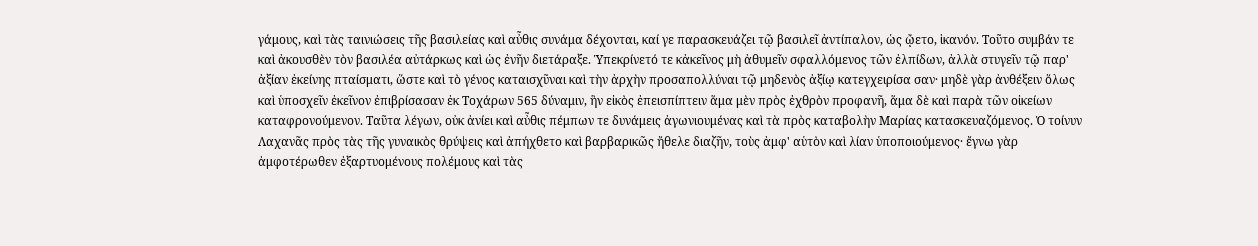γάμους, καὶ τὰς ταινιώσεις τῆς βασιλείας καὶ αὖθις συνάμα δέχονται, καί γε παρασκευάζει τῷ βασιλεῖ ἀντίπαλον, ὡς ᾤετο, ἱκανόν. Τοῦτο συμβάν τε καὶ ἀκουσθὲν τὸν βασιλέα αὐτάρκως καὶ ὡς ἐνῆν διετάραξε. Ὑπεκρίνετό τε κἀκεῖνος μὴ ἀθυμεῖν σφαλλόμενος τῶν ἐλπίδων, ἀλλὰ στυγεῖν τῷ παρ' ἀξίαν ἐκείνης πταίσματι, ὥστε καὶ τὸ γένος καταισχῦναι καὶ τὴν ἀρχὴν προσαπολλύναι τῷ μηδενὸς ἀξίῳ κατεγχειρίσα σαν· μηδὲ γὰρ ἀνθέξειν ὅλως καὶ ὑποσχεῖν ἐκεῖνον ἐπιβρίσασαν ἐκ Τοχάρων 565 δύναμιν, ἣν εἰκὸς ἐπεισπίπτειν ἅμα μὲν πρὸς ἐχθρὸν προφανῆ, ἅμα δὲ καὶ παρὰ τῶν οἰκείων καταφρονούμενον. Ταῦτα λέγων, οὐκ ἀνίει καὶ αὖθις πέμπων τε δυνάμεις ἀγωνιουμένας καὶ τὰ πρὸς καταβολὴν Μαρίας κατασκευαζόμενος. Ὁ τοίνυν Λαχανᾶς πρὸς τὰς τῆς γυναικὸς θρύψεις καὶ ἀπήχθετο καὶ βαρβαρικῶς ἤθελε διαζῆν, τοὺς ἀμφ' αὑτὸν καὶ λίαν ὑποποιούμενος· ἔγνω γὰρ ἀμφοτέρωθεν ἐξαρτυομένους πολέμους καὶ τὰς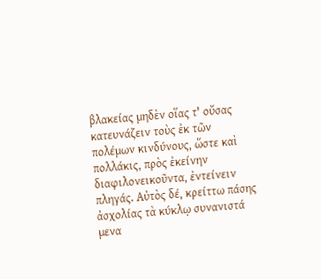βλακείας μηδὲν οἵας τ' οὔσας κατευνάζειν τοὺς ἐκ τῶν πολέμων κινδύνους, ὥστε καὶ πολλάκις, πρὸς ἐκείνην διαφιλονεικοῦντα, ἐντείνειν πληγάς. Αὐτὸς δέ, κρείττω πάσης ἀσχολίας τὰ κύκλῳ συνανιστά μενα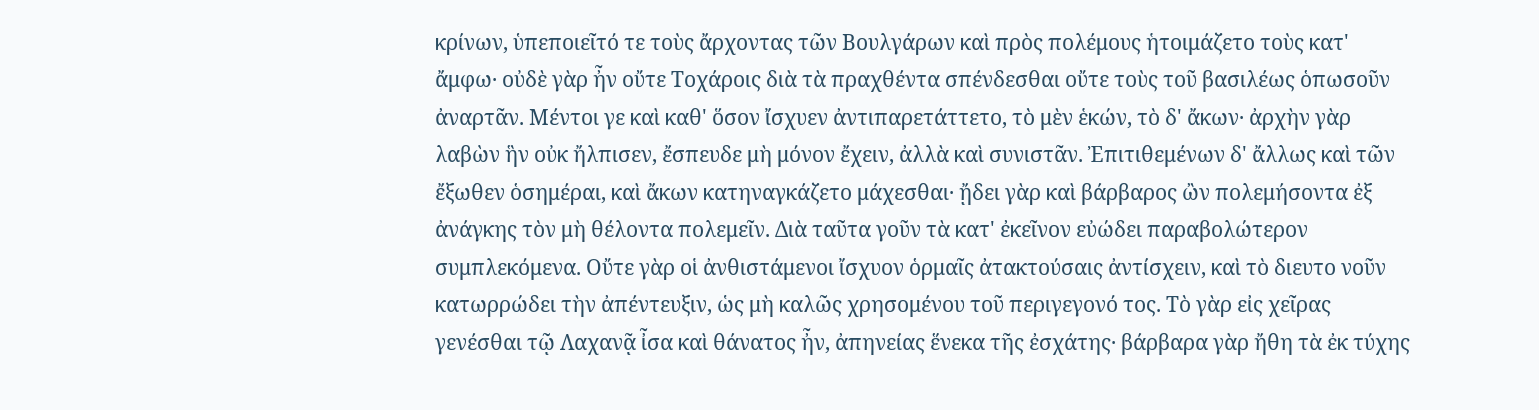κρίνων, ὑπεποιεῖτό τε τοὺς ἄρχοντας τῶν Βουλγάρων καὶ πρὸς πολέμους ἡτοιμάζετο τοὺς κατ' ἄμφω· οὐδὲ γὰρ ἦν οὔτε Τοχάροις διὰ τὰ πραχθέντα σπένδεσθαι οὔτε τοὺς τοῦ βασιλέως ὁπωσοῦν ἀναρτᾶν. Μέντοι γε καὶ καθ' ὅσον ἴσχυεν ἀντιπαρετάττετο, τὸ μὲν ἑκών, τὸ δ' ἄκων· ἀρχὴν γὰρ λαβὼν ἣν οὐκ ἤλπισεν, ἔσπευδε μὴ μόνον ἔχειν, ἀλλὰ καὶ συνιστᾶν. Ἐπιτιθεμένων δ' ἄλλως καὶ τῶν ἔξωθεν ὁσημέραι, καὶ ἄκων κατηναγκάζετο μάχεσθαι· ᾔδει γὰρ καὶ βάρβαρος ὢν πολεμήσοντα ἐξ ἀνάγκης τὸν μὴ θέλοντα πολεμεῖν. Διὰ ταῦτα γοῦν τὰ κατ' ἐκεῖνον εὐώδει παραβολώτερον συμπλεκόμενα. Οὔτε γὰρ οἱ ἀνθιστάμενοι ἴσχυον ὁρμαῖς ἀτακτούσαις ἀντίσχειν, καὶ τὸ διευτο νοῦν κατωρρώδει τὴν ἀπέντευξιν, ὡς μὴ καλῶς χρησομένου τοῦ περιγεγονό τος. Τὸ γὰρ εἰς χεῖρας γενέσθαι τῷ Λαχανᾷ ἶσα καὶ θάνατος ἦν, ἀπηνείας ἕνεκα τῆς ἐσχάτης· βάρβαρα γὰρ ἤθη τὰ ἐκ τύχης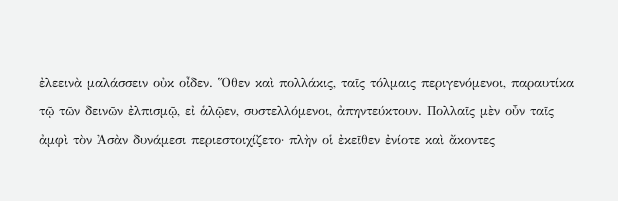ἐλεεινὰ μαλάσσειν οὐκ οἶδεν. Ὅθεν καὶ πολλάκις, ταῖς τόλμαις περιγενόμενοι, παραυτίκα τῷ τῶν δεινῶν ἐλπισμῷ, εἰ ἁλῷεν, συστελλόμενοι, ἀπηντεύκτουν. Πολλαῖς μὲν οὖν ταῖς ἀμφὶ τὸν Ἀσὰν δυνάμεσι περιεστοιχίζετο· πλὴν οἱ ἐκεῖθεν ἐνίοτε καὶ ἄκοντες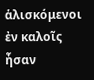ἁλισκόμενοι ἐν καλοῖς ἦσαν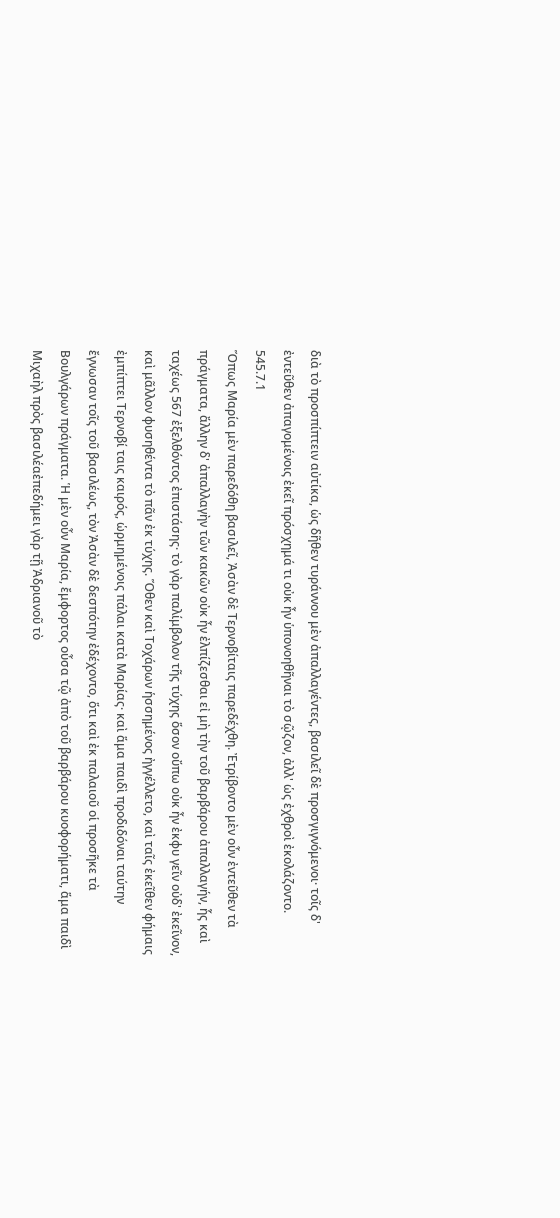διὰ τὸ προσπίπτειν αὐτίκα, ὡς δῆθεν τυράννου μὲν ἀπαλλαγέντες, βασιλεῖ δὲ προσγιγνόμενοι· τοῖς δ' ἐντεῦθεν ἀπαγομένοις ἐκεῖ πρόσχημά τι οὐκ ἦν ὑπονοηθῆναι τὸ σῷζον, ἀλλ' ὡς ἐχθροὶ ἐκολάζοντο.
545.7.1
Ὅπως Μαρία μὲν παρεδόθη βασιλεῖ, Ἀσὰν δὲ Τερνοβίταις παρεδέχθη. Ἐτρίβοντο μὲν οὖν ἐντεῦθεν τὰ πράγματα, ἄλλην δ' ἀπαλλαγὴν τῶν κακῶν οὐκ ἦν ἐλπίζεσθαι εἰ μὴ τὴν τοῦ βαρβάρου ἀπαλλαγήν, ἧς καὶ ταχέως 567 ἐξελθόντος ἐπιστάσης· τὸ γὰρ παλίμβολον τῆς τύχης ὅσον οὔπω οὐκ ἦν ἐκφυ γεῖν οὐδ' ἐκεῖνον, καὶ μᾶλλον φυσηθέντα τὸ πᾶν ἐκ τύχης. Ὅθεν καὶ Τοχάρων ἡσσημένος ἠγγέλλετο, καὶ ταῖς ἐκεῖθεν φήμαις ἐμπίπτει Τερνοβί ταις καιρός, ὡρμημένοις πάλαι κατὰ Μαρίας· καὶ ἅμα παιδὶ προδιδόναι ταύτην ἔγνωσαν τοῖς τοῦ βασιλέως, τὸν Ἀσὰν δὲ δεσπότην ἐδέχοντο, ὅτι καὶ ἐκ παλαιοῦ οἱ προσῆκε τὰ Βουλγάρων πράγματα. Ἡ μὲν οὖν Μαρία, ἔμφορτος οὖσα τῷ ἀπὸ τοῦ βαρβάρου κυοφορήματι, ἅμα παιδὶ Μιχαὴλ πρὸς βασιλέαἐπεδήμει γὰρ τῇ Ἀδριανοῦ τὸ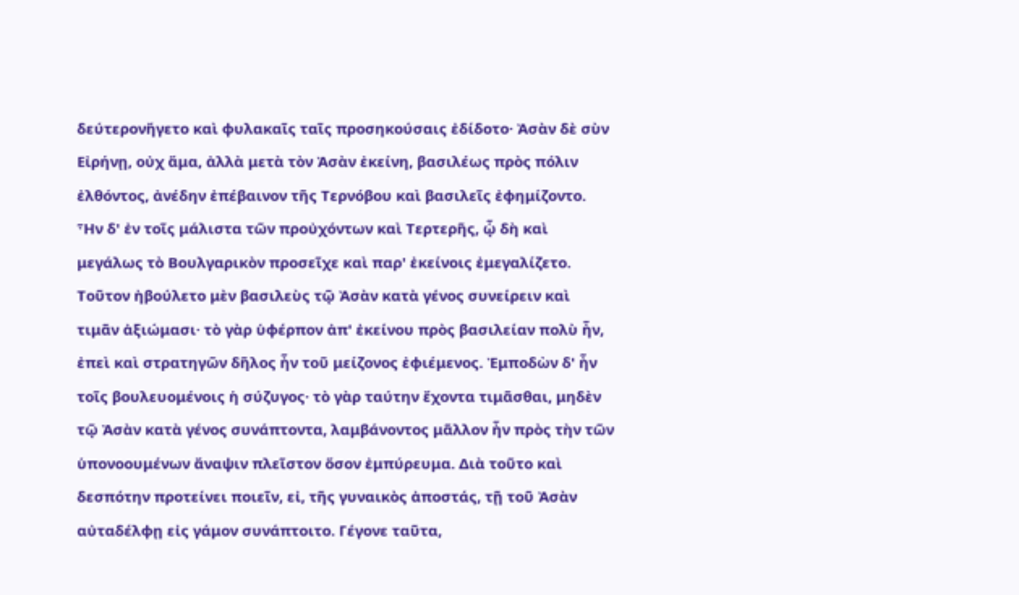δεύτερονἤγετο καὶ φυλακαῖς ταῖς προσηκούσαις ἐδίδοτο· Ἀσὰν δὲ σὺν Εἰρήνῃ, οὐχ ἅμα, ἀλλὰ μετὰ τὸν Ἀσὰν ἐκείνη, βασιλέως πρὸς πόλιν ἐλθόντος, ἀνέδην ἐπέβαινον τῆς Τερνόβου καὶ βασιλεῖς ἐφημίζοντο. Ἦν δ' ἐν τοῖς μάλιστα τῶν προὐχόντων καὶ Τερτερῆς, ᾧ δὴ καὶ μεγάλως τὸ Βουλγαρικὸν προσεῖχε καὶ παρ' ἐκείνοις ἐμεγαλίζετο. Τοῦτον ἠβούλετο μὲν βασιλεὺς τῷ Ἀσὰν κατὰ γένος συνείρειν καὶ τιμᾶν ἀξιώμασι· τὸ γὰρ ὑφέρπον ἀπ' ἐκείνου πρὸς βασιλείαν πολὺ ἦν, ἐπεὶ καὶ στρατηγῶν δῆλος ἦν τοῦ μείζονος ἐφιέμενος. Ἐμποδὼν δ' ἦν τοῖς βουλευομένοις ἡ σύζυγος· τὸ γὰρ ταύτην ἔχοντα τιμᾶσθαι, μηδὲν τῷ Ἀσὰν κατὰ γένος συνάπτοντα, λαμβάνοντος μᾶλλον ἦν πρὸς τὴν τῶν ὑπονοουμένων ἄναψιν πλεῖστον ὅσον ἐμπύρευμα. Διὰ τοῦτο καὶ δεσπότην προτείνει ποιεῖν, εἰ, τῆς γυναικὸς ἀποστάς, τῇ τοῦ Ἀσὰν αὐταδέλφῃ εἰς γάμον συνάπτοιτο. Γέγονε ταῦτα,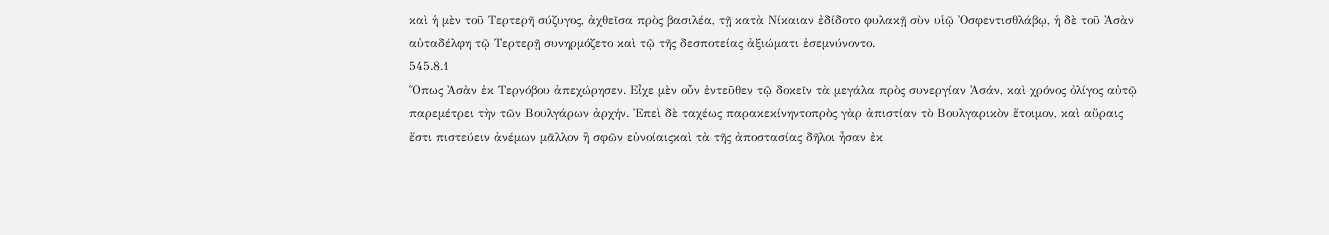καὶ ἡ μὲν τοῦ Τερτερῆ σύζυγος, ἀχθεῖσα πρὸς βασιλέα, τῇ κατὰ Νίκαιαν ἐδίδοτο φυλακῇ σὺν υἱῷ Ὀσφεντισθλάβῳ, ἡ δὲ τοῦ Ἀσὰν αὐταδέλφη τῷ Τερτερῇ συνηρμόζετο καὶ τῷ τῆς δεσποτείας ἀξιώματι ἐσεμνύνοντο.
545.8.1
Ὅπως Ἀσὰν ἐκ Τερνόβου ἀπεχώρησεν. Εἶχε μὲν οὖν ἐντεῦθεν τῷ δοκεῖν τὰ μεγάλα πρὸς συνεργίαν Ἀσάν, καὶ χρόνος ὀλίγος αὐτῷ παρεμέτρει τὴν τῶν Βουλγάρων ἀρχήν. Ἐπεὶ δὲ ταχέως παρακεκίνηντοπρὸς γὰρ ἀπιστίαν τὸ Βουλγαρικὸν ἕτοιμον, καὶ αὔραις ἔστι πιστεύειν ἀνέμων μᾶλλον ἢ σφῶν εὐνοίαιςκαὶ τὰ τῆς ἀποστασίας δῆλοι ἦσαν ἐκ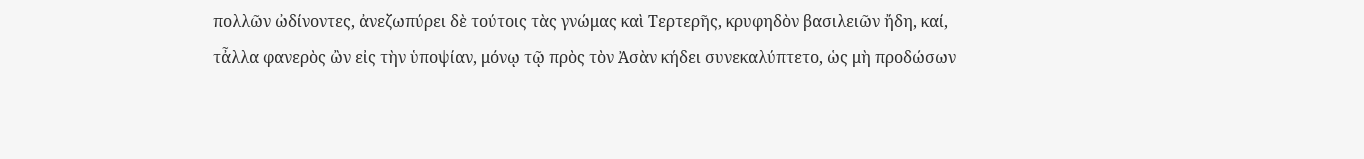πολλῶν ὠδίνοντες, ἀνεζωπύρει δὲ τούτοις τὰς γνώμας καὶ Τερτερῆς, κρυφηδὸν βασιλειῶν ἤδη, καί, τἆλλα φανερὸς ὢν εἰς τὴν ὑποψίαν, μόνῳ τῷ πρὸς τὸν Ἀσὰν κήδει συνεκαλύπτετο, ὡς μὴ προδώσων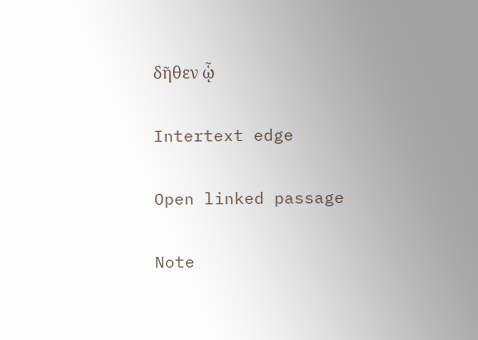δῆθεν ᾧ

Intertext edge

Open linked passage

Note